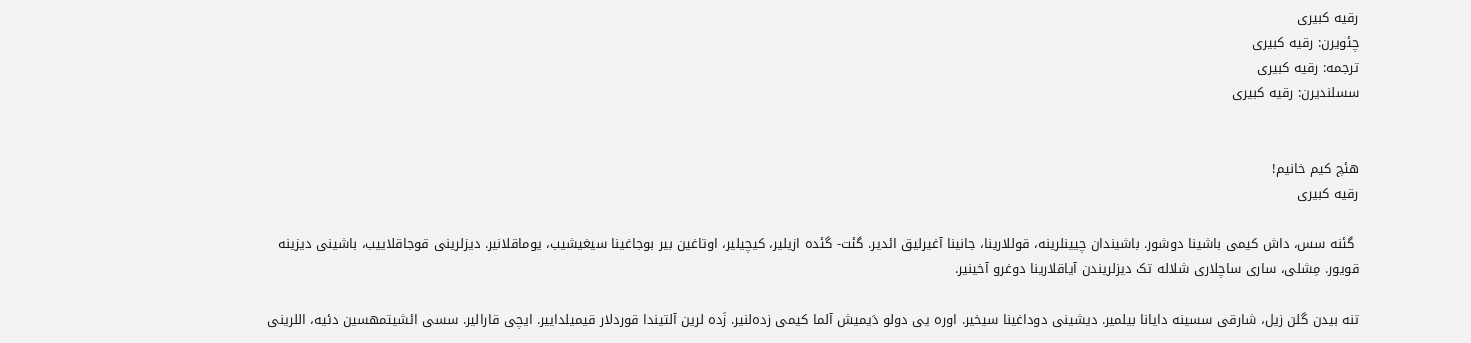رقیه کبیری
چئویرن: رقیه کبیری
ترجمه: رقیه کبیری
سسلندیرن: رقیه کبیری


هئچ کیم خانیم!
رقیه کبیری

 گئنه سس، داش کیمی باشینا دوشور. باشیندان چیینلرینه، قوللارینا، جانینا آغیرلیق ائدیر. گئت- گئده ازیلیر، کیچیلیر، اوتاغین بیر بوجاغینا سیغیشیب، یوماقلانیر. دیزلرینی قوجاقلاییب، باشینی دیزینه قویور. مِشلی، ساری ساچلاری شلاله تک دیزلریندن آیاقلارینا دوغرو آخینیر.

تنه بیدن گلن زیل، شارقی سسینه دایانا بیلمیر. دیشینی دوداغینا سیخیر. اوره یی دولو دَیمیش آلما کیمی زده‌لنیر. زَده لرین آلتیندا قوردلار قیمیلداییر. ایچی قارالیر. سسی ائشیتمهسین دئیه، اللرینی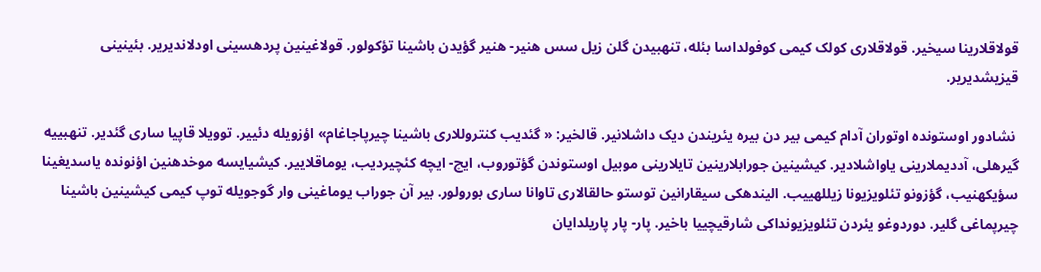قولاقلارینا سیخیر. قولاقلاری کولک کیمی کوفولداسا بئله، تنهبیدن گلن زیل سس هنیر- هنیر گؤیدن باشینا تؤکولور. قولاغینین پردهسینی اودلاندیریر. بئینینی قیزیشدیریر.

 نشادور اوستونده اوتوران آدام کیمی بیر دن بیره یئریندن دیک داشلانیر. قالخیر: « گئدیب کنتروللاری باشینا چیرپاجاغام» اؤزویله دئییر. توویلا قاپیا ساری گئدیر. تنهبییه گیرهلی، آددیملارینی یاواشلادیر. کیشینین جورابلارینین تایلارینی موبیل اوستوندن گؤتوروب، ایچ- ایچه کئچیردیب، یوماقلاییر. کیشیایسه موخدهنین اؤنونده یاسدیغینا سؤیکهنیب، گؤزونو تئلویزیونا زیللهییب. الیندهکی سیقارانین توستو حالقالاری تاوانا ساری بورولور. بیر آن جوراب یوماغینی وار گوجویله توپ کیمی کیشینین باشینا چیرپماغی گلیر. دوردوغو یئردن تئلویزیونداکی شارقیچییا باخیر. پار- پار پاریلدایان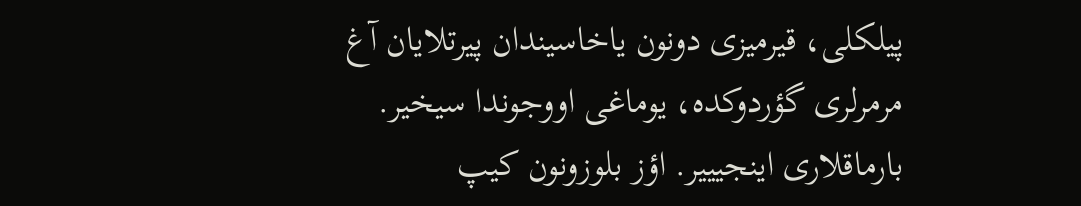پیلکلی، قیرمیزی دونون یاخاسیندان پیرتلایان آغ مرمرلری گؤردوکده، یوماغی اووجوندا سیخیر. بارماقلاری اینجیییر. اؤز بلوزونون کیپ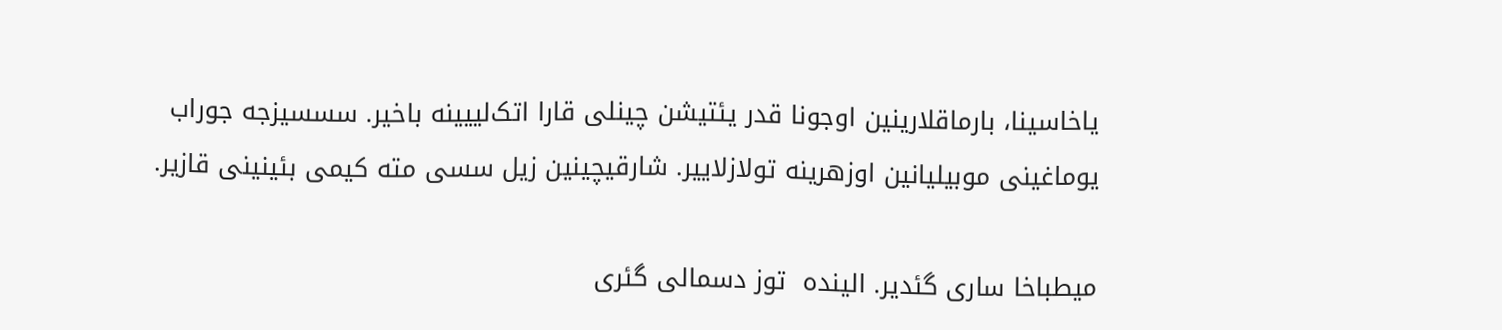یاخاسینا، بارماقلارینین اوجونا قدر یئتیشن چینلی قارا اتک‌لییینه باخیر. سسسیزجه جوراب یوماغینی موبیلیانین اوزهرینه تولازلاییر. شارقیچینین زیل سسی مته کیمی بئینینی قازیر.

میطباخا ساری گئدیر. الینده  توز دسمالی گئری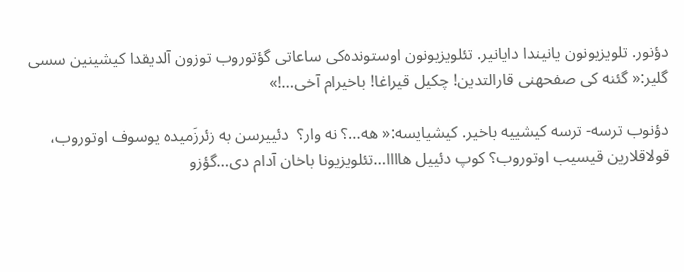دؤنور. تلویزیونون یانیندا دایانیر. تئلویزیونون اوستونده‌کی ساعاتی گؤتوروب توزون آلدیقدا کیشینین سسی گلیر:« گئنه کی صفحهنی قارالتدین! چکیل قیراغا! باخیرام آخی…!»

دؤنوب ترسه- ترسه کیشییه باخیر. کیشیایسه:« هه…؟ نه وار؟  دئییرسن به زئرزَمیده یوسوف اوتوروب، قولاقلارین قیسیب اوتوروب؟ کوپ دئییل هاااا…تئلویزیونا باخان آدام دی…گؤزو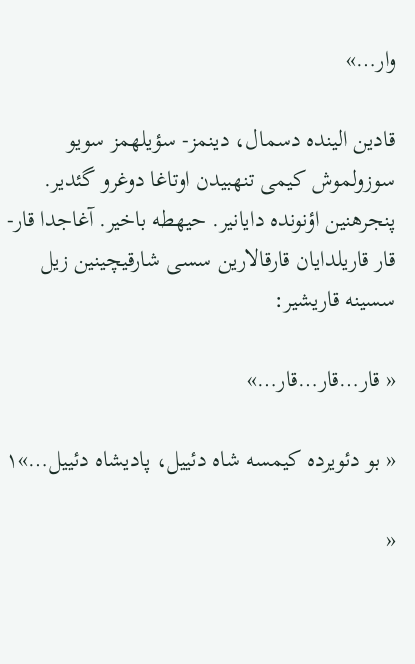وار…»

قادین الینده دسمال، دینمز- سؤیلهمز سویو سوزولموش کیمی تنهبیدن اوتاغا دوغرو گئدیر. پنجرهنین اؤنونده دایانیر. حیهطه باخیر. آغاجدا قار- قار قاریلدایان قارقالارین سسی شارقیچینین زیل سسینه قاریشیر:

« قار…قار…قار…»

« بو دئویرده کیمسه شاه دئییل، پادیشاه دئییل…»۱

«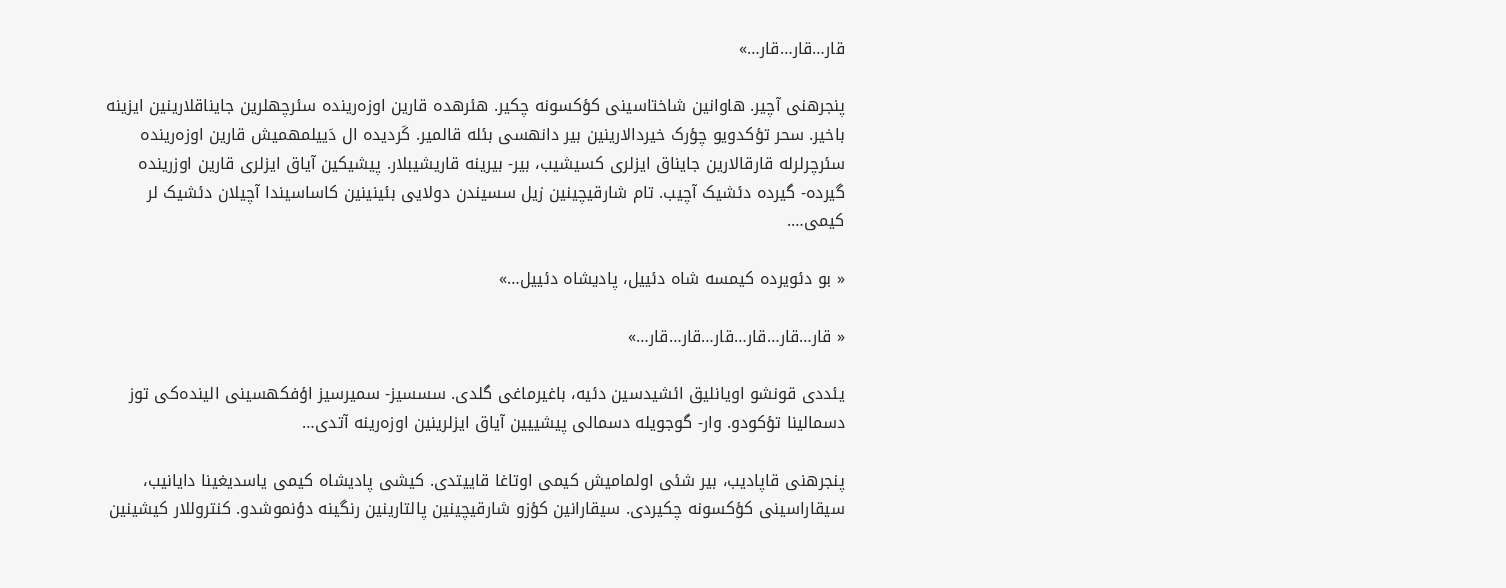قار…قار…قار…»

پنجرهنی آچیر. هاوانین شاختاسینی کؤکسونه چکیر. هئرهده قارین اوزه‌رینده سئرچهلرین جایناقلارینین ایزینه باخیر. سحر تؤکدویو چؤرک خیردالارینین بیر دانهسی بئله قالمیر. کَردیده ال دَییلمهمیش قارین اوزه‌رینده سئرچرلرله قارقالارین جایناق ایزلری کسیشیب، بیر- بیرینه قاریشیبلار. پیشیکین آیاق ایزلری قارین اوزرینده گیرده- گیرده دئشیک آچیب. تام شارقیچینین زیل سسیندن دولایی بئینینین کاساسیندا آچیلان دئشیک لر کیمی….

« بو دئویرده کیمسه شاه دئییل، پادیشاه دئییل…»

« قار…قار…قار…قار…قار…قار…»

یئددی قونشو اویانلیق ائشیدسین دئیه، باغیرماغی گلدی. سسسیز- سمیرسیز اؤفکهسینی الینده‌کی توز دسمالینا تؤکودو. وار- گوجویله دسمالی پیشییین آیاق ایزلرینین اوزه‌رینه آتدی…

پنجرهنی قاپادیب، بیر شئی اولمامیش کیمی اوتاغا قاییتدی. کیشی پادیشاه کیمی یاسدیغینا دایانیب، سیقاراسینی کؤکسونه چکیردی. سیقارانین کؤزو شارقیچینین پالتارینین رنگینه دؤنموشدو. کنتروللار کیشینین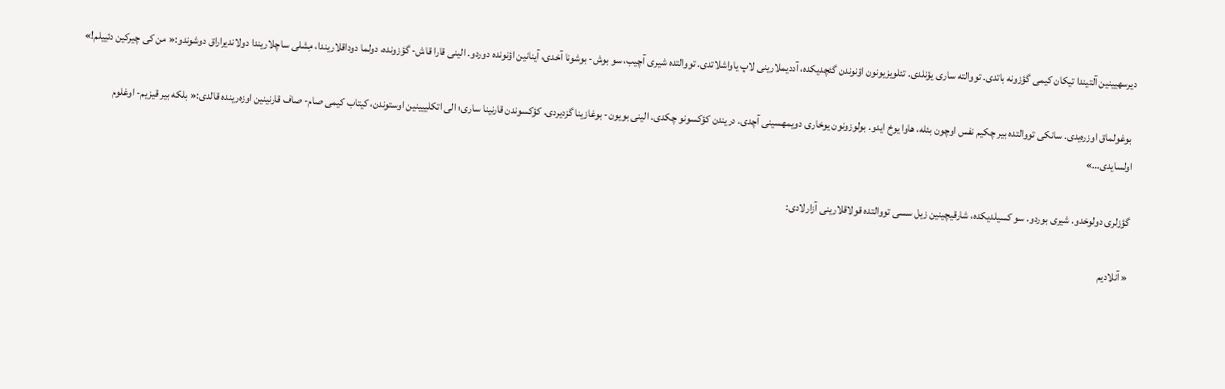دیرسهیینین آلتیندا تیکان کیمی گؤزونه باتدی. تووالته ساری یؤنلدی. تئلویزیونون اؤنوندن گئچدیکده، آددیملارینی لاپ یاواشلاتدی. تووالتده شیری آچیب، سو بوش- بوشونا آخدی، آینانین اؤنونده دوردو. الینی قارا قاش- گؤزونده، دولما دوداقلاریندا، مِشلی ساچلاریندا دولاندیراراق دوشوندو:« من کی چیرکین دئییلم!»

 بوغولماق اوزره‌یدی. سانکی تووالتده بیر چکیم نفس اوچون بئله، هاوا یوخ ایدو. بولوزونون یوخاری دویمهسینی آچدی. دریندن کؤکسونو چکدی. الینی بویون- بوغازینا گزدیردی. کؤکسوندن قارنینا ساری؛ الی اتکلییینین اوستوندن، کیتاب کیمی صام- صاف قارنینین اوزه‌رینده قالدی:« بلکه بیر قیزیم- اوغلوم اولسایدی…»

گؤزلری دولوخدو. شیری بوردو. سو کسیلدیکده، شارقیچینین زیل سسی تووالتده قولاقلارینی آزارلادی:

« آنلادیم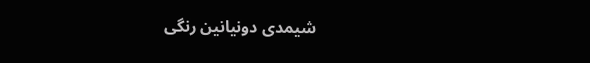شیمدی دونیانین رنگی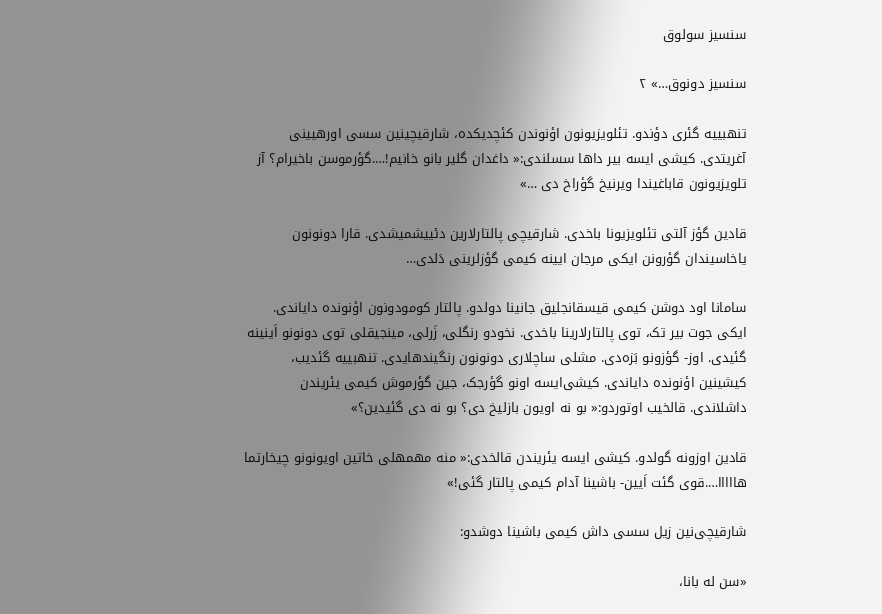سنسیز سولوق

سنسیز دونوق…» ۲

تنهبییه گئری دؤندو. تئلویزیونون اؤنوندن کئچدیکده، شارقیچینین سسی اورهیینی آغریتدی. کیشی ایسه بیر داها سسلندی:« داغدان گلیر بانو خانیم!….گؤرموسن باخیرام؟ آز تلویزیونون قاباغیندا ویرنیخ گؤراخ دی …»

قادین گؤز آلتی تئلویزیونا باخدی. شارقیچی پالتارلارین دئییشمیشدی. قارا دونونون یاخاسیندان گؤرونن ایکی مرجان ایینه کیمی گؤزلرینی دَلدی…

سامانا اود دوشن کیمی قیسقانجلیق جانینا دولدو. پالتار کومودونون اؤنونده دایاندی. ایکی جوت بیر تک، توی پالتارلارینا باخدی. نخودو رنگلی، زَرلی، مینجیقلی توی دونونو اَینینه گئیدی. اوز- گؤزونو بَزه‌دی. مشلی ساچلاری دونونون رنگیندهایدی. تنهبییه گئدیب، کیشینین اؤنونده دایاندی. کیشی‌ایسه اونو گؤرجک، جین گؤرموش کیمی یئریندن داشلاندی. قالخیب اوتوردو:« بو نه اویون بازلیخ دی؟ بو نه دی گئیدین؟»

قادین اوزونه گولدو. کیشی ایسه یئریندن قالخدی:« منه مهمهلی خاتین اویونونو چیخارتما هااااا….قوی گئت اَیین- باشینا آدام کیمی پالتار گئی!»

شارقیچی‌نین زیل سسی داش کیمی باشینا دوشدو:

«سن له بانا،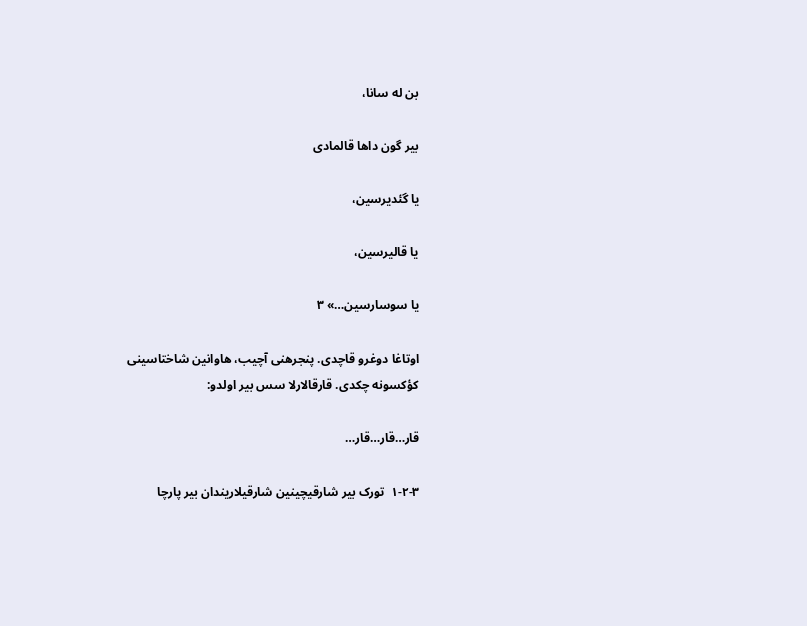بن له سانا،

بیر گون داها قالمادی

یا گئدیرسین،

یا قالیرسین،

یا سوسارسین…» ۳

اوتاغا دوغرو قاچدی. پنجرهنی آچیب، هاوانین شاختاسینی کؤکسونه چکدی. قارقالارلا سس بیر اولدو:

قار…قار…قار…

۱-۲-۳  تورک بیر شارقیچینین شارقیلاریندان بیر پارچا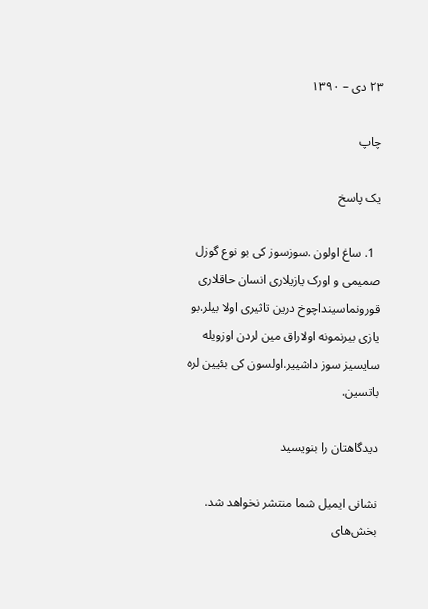۲۳ دی – ۱۳۹۰

چاپ

یک پاسخ

  1. ساغ اولون .سوزسوز کی بو نوع گوزل صمیمی و اورک یازیلاری انسان حاقلاری قورونماسینداچوخ درین تاثیری اولا بیلر.بو یازی بیرنمونه اولاراق مین لردن اوزویله سایسیز سوز داشییر.اولسون کی بئیین لره باتسین.

دیدگاهتان را بنویسید

نشانی ایمیل شما منتشر نخواهد شد. بخش‌های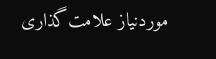موردنیاز علامت‌گذاری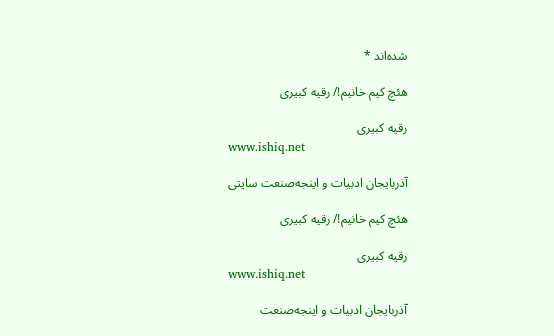شده‌اند *

هئچ کیم خانیم!/ رقیه کبیری

رقیه کبیری
www.ishiq.net

آذربایجان ادبیات و اینجه‌صنعت سایتی

هئچ کیم خانیم!/ رقیه کبیری

رقیه کبیری
www.ishiq.net

آذربایجان ادبیات و اینجه‌صنعت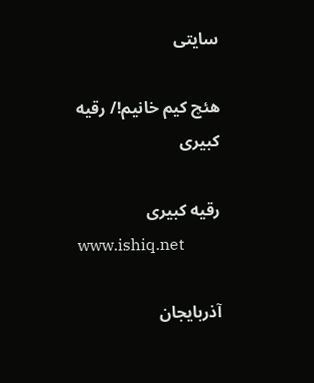سایتی

هئچ کیم خانیم!/ رقیه کبیری

رقیه کبیری
www.ishiq.net

آذربایجان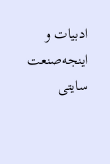ادبیات و اینجه‌صنعت سایتی